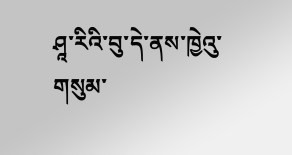ཤཱ་རིའི་བུ་དེ་ནས་ཁྱེའུ་གསུམ་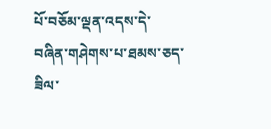པོ་བཅོམ་ལྡན་འདས་དེ་བཞིན་གཤེགས་པ་ཐམས་ཅད་ཟིལ་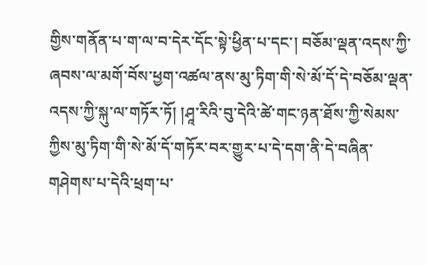གྱིས་གནོན་པ་ག་ལ་བ་དེར་དོང་སྟེ་ཕྱིན་པ་དང་། བཅོམ་ལྡན་འདས་ཀྱི་ཞབས་ལ་མགོ་བོས་ཕྱག་འཚལ་ནས་མུ་ཏིག་གི་སེ་མོ་དོ་དེ་བཅོམ་ལྡན་འདས་ཀྱི་སྐུ་ལ་གཏོར་ཏོ། །ཤཱ་རིའི་བུ་དེའི་ཚེ་གང་ཉན་ཐོས་ཀྱི་སེམས་ཀྱིས་མུ་ཏིག་གི་སེ་མོ་དོ་གཏོར་བར་གྱུར་པ་དེ་དག་ནི་དེ་བཞིན་གཤེགས་པ་དེའི་ཕྲག་པ་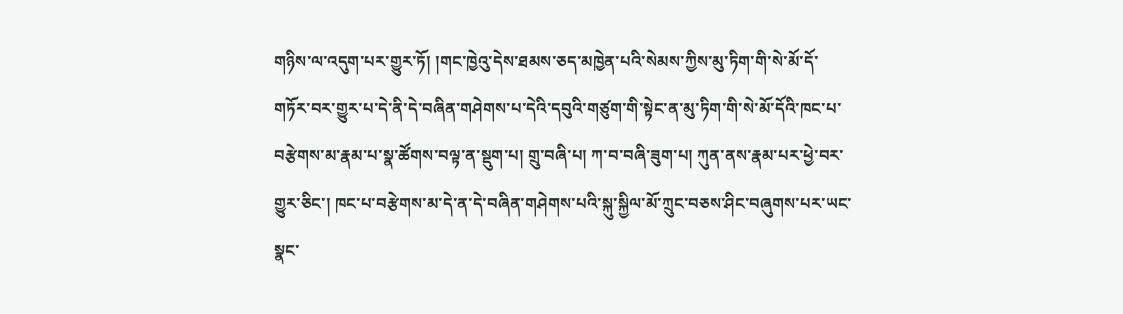གཉིས་ལ་འདུག་པར་གྱུར་ཏོ། །གང་ཁྱེའུ་དེས་ཐམས་ཅད་མཁྱེན་པའི་སེམས་ཀྱིས་མུ་ཏིག་གི་སེ་མོ་དོ་གཏོར་བར་གྱུར་པ་དེ་ནི་དེ་བཞིན་གཤེགས་པ་དེའི་དབུའི་གཙུག་གི་སྟེང་ན་མུ་ཏིག་གི་སེ་མོ་དོའི་ཁང་པ་བརྩེགས་མ་རྣམ་པ་སྣ་ཚོགས་བལྟ་ན་སྡུག་པ། གྲུ་བཞི་པ། ཀ་བ་བཞི་ཟུག་པ། ཀུན་ནས་རྣམ་པར་ཕྱེ་བར་གྱུར་ཅིང་། ཁང་པ་བརྩེགས་མ་དེ་ན་དེ་བཞིན་གཤེགས་པའི་སྐུ་སྐྱིལ་མོ་ཀྲུང་བཅས་ཤིང་བཞུགས་པར་ཡང་སྣང་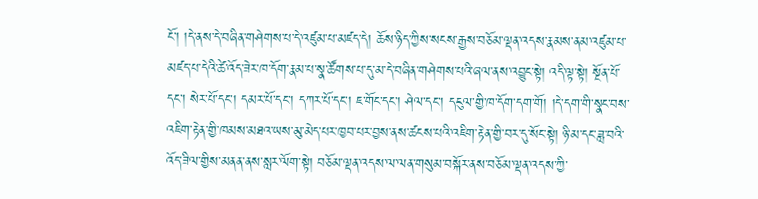ངོ་། །དེ་ནས་དེ་བཞིན་གཤེགས་པ་དེ་འཛུམ་པ་མཛད་དེ། ཆོས་ཉིད་ཀྱིས་སངས་རྒྱས་བཅོམ་ལྡན་འདས་རྣམས་ནམ་འཛུམ་པ་མཛད་པ་དེའི་ཚེ་འོད་ཟེར་ཁ་དོག་རྣམ་པ་སྣ་ཚོགས་པ་དུ་མ་དེ་བཞིན་གཤེགས་པའི་ཞལ་ནས་འབྱུང་སྟེ། འདི་ལྟ་སྟེ། སྔོན་པོ་དང་། སེར་པོ་དང་། དམར་པོ་དང་། དཀར་པོ་དང་། ཇ་གོང་དང་། ཤེལ་དང་། དངུལ་གྱི་ཁ་དོག་དག་གོ། །དེ་དག་གི་སྣང་བས་འཇིག་རྟེན་གྱི་ཁམས་མཐའ་ཡས་མུ་མེད་པར་ཁྱབ་པར་བྱས་ནས་ཚངས་པའི་འཇིག་རྟེན་གྱི་བར་དུ་སོང་སྟེ། ཉི་མ་དང་ཟླ་བའི་འོད་ཟིལ་གྱིས་མནན་ནས་སླར་ལོག་སྟེ། བཅོམ་ལྡན་འདས་ལ་ལན་གསུམ་བསྐོར་ནས་བཅོམ་ལྡན་འདས་ཀྱི་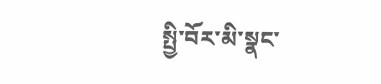སྤྱི་བོར་མི་སྣང་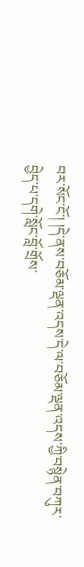བར་སོང་ངོ་། །དེ་ནས་བཅོམ་ལྡན་འདས་དེ་ལ་བཅོམ་ལྡན་འདས་ཀྱི་བསྙེན་བཀུར་བྱེད་པ་དགེ་སློང་བློ་གྲོས་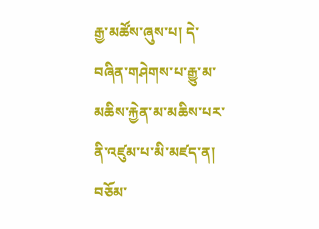རྒྱ་མཚོས་ཞུས་པ། དེ་བཞིན་གཤེགས་པ་རྒྱུ་མ་མཆིས་རྐྱེན་མ་མཆིས་པར་ནི་འཛུམ་པ་མི་མཛད་ན། བཅོམ་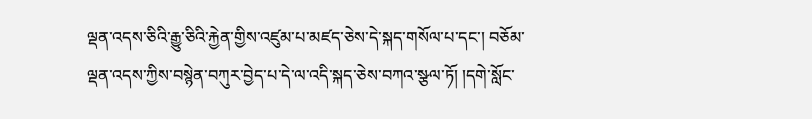ལྡན་འདས་ཅིའི་རྒྱུ་ཅིའི་རྐྱེན་གྱིས་འཛུམ་པ་མཛད་ཅེས་དེ་སྐད་གསོལ་པ་དང་། བཅོམ་ལྡན་འདས་ཀྱིས་བསྙེན་བཀུར་བྱེད་པ་དེ་ལ་འདི་སྐད་ཅེས་བཀའ་སྩལ་ཏོ། །དགེ་སློང་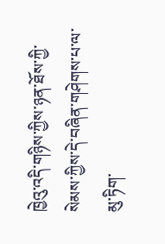ཁྱེའུ་འདི་གཉིས་ཀྱིས་ཉན་ཐོས་ཀྱི་སེམས་ཀྱིས་དེ་བཞིན་གཤེགས་པ་ལ་མུ་ཏིག་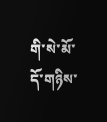གི་སེ་མོ་དོ་གཉིས་